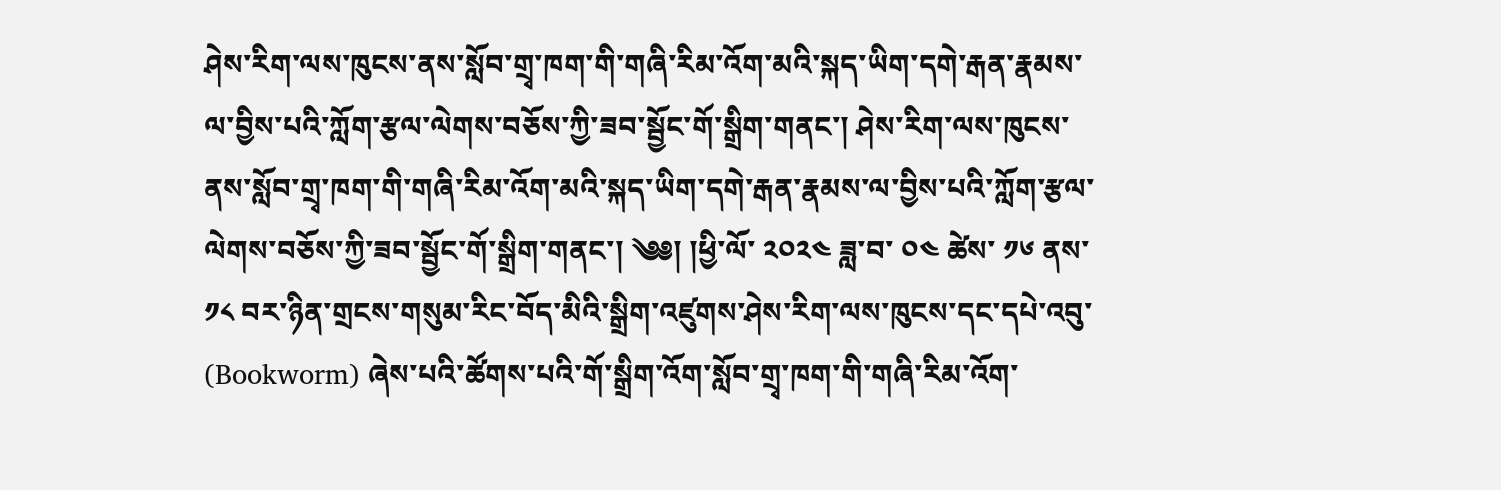ཤེས་རིག་ལས་ཁུངས་ནས་སློབ་གྲྭ་ཁག་གི་གཞི་རིམ་འོག་མའི་སྐད་ཡིག་དགེ་རྒན་རྣམས་ལ་བྱིས་པའི་ཀློག་རྩལ་ལེགས་བཅོས་ཀྱི་ཟབ་སྦྱོང་གོ་སྒྲིག་གནང་། ཤེས་རིག་ལས་ཁུངས་ནས་སློབ་གྲྭ་ཁག་གི་གཞི་རིམ་འོག་མའི་སྐད་ཡིག་དགེ་རྒན་རྣམས་ལ་བྱིས་པའི་ཀློག་རྩལ་ལེགས་བཅོས་ཀྱི་ཟབ་སྦྱོང་གོ་སྒྲིག་གནང་། ༄༅། །ཕྱི་ལོ་ ༢༠༢༤ ཟླ་བ་ ༠༤ ཚེས་ ༡༦ ནས་ ༡༨ བར་ཉིན་གྲངས་གསུམ་རིང་བོད་མིའི་སྒྲིག་འཛུགས་ཤེས་རིག་ལས་ཁུངས་དང་དཔེ་འབུ་ (Bookworm) ཞེས་པའི་ཚོགས་པའི་གོ་སྒྲིག་འོག་སློབ་གྲྭ་ཁག་གི་གཞི་རིམ་འོག་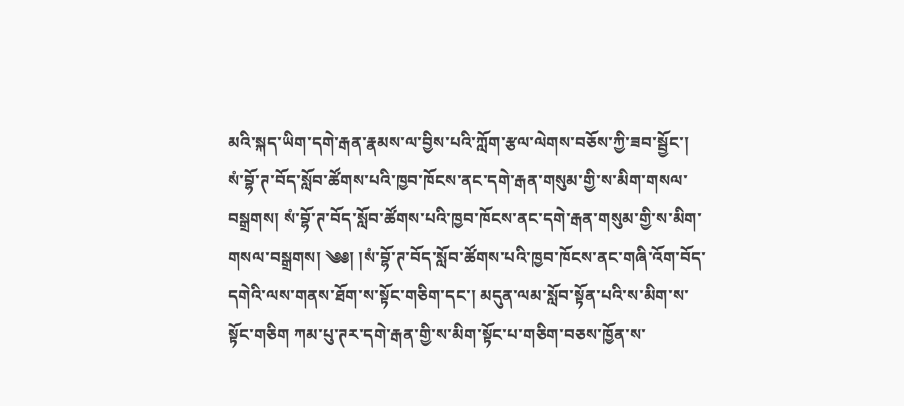མའི་སྐད་ཡིག་དགེ་རྒན་རྣམས་ལ་བྱིས་པའི་ཀློག་རྩལ་ལེགས་བཅོས་ཀྱི་ཟབ་སྦྱོང་། སཾ་བྷོ་ཊ་བོད་སློབ་ཚོགས་པའི་ཁྱབ་ཁོངས་ནང་དགེ་རྒན་གསུམ་གྱི་ས་མིག་གསལ་བསྒྲགས། སཾ་བྷོ་ཊ་བོད་སློབ་ཚོགས་པའི་ཁྱབ་ཁོངས་ནང་དགེ་རྒན་གསུམ་གྱི་ས་མིག་གསལ་བསྒྲགས། ༄༅། །སཾ་བྷོ་ཊ་བོད་སློབ་ཚོགས་པའི་ཁྱབ་ཁོངས་ནང་གཞི་འོག་བོད་དགེའི་ལས་གནས་ཐོག་ས་སྟོང་གཅིག་དང་། མདུན་ལམ་སློབ་སྟོན་པའི་ས་མིག་ས་སྟོང་གཅིག ཀམ་པུ་ཊར་དགེ་རྒན་གྱི་ས་མིག་སྟོང་པ་གཅིག་བཅས་ཁྱོན་ས་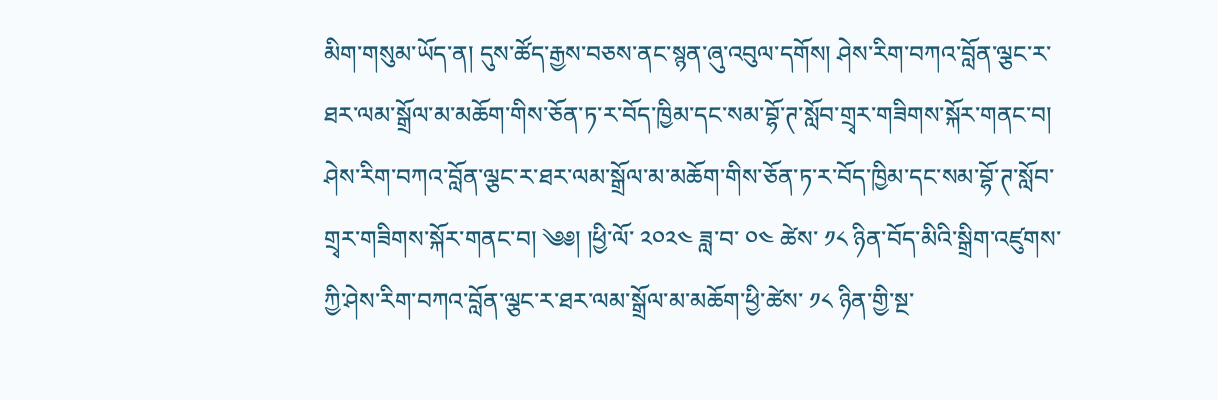མིག་གསུམ་ཡོད་ན། དུས་ཚོད་རྒྱས་བཅས་ནང་སྙན་ཞུ་འབུལ་དགོས། ཤེས་རིག་བཀའ་བློན་ལྕང་ར་ཐར་ལམ་སྒྲོལ་མ་མཆོག་གིས་ཅོན་ཏ་ར་བོད་ཁྱིམ་དང་སམ་བྷོ་ཊ་སློབ་གྲྭར་གཟིགས་སྐོར་གནང་བ། ཤེས་རིག་བཀའ་བློན་ལྕང་ར་ཐར་ལམ་སྒྲོལ་མ་མཆོག་གིས་ཅོན་ཏ་ར་བོད་ཁྱིམ་དང་སམ་བྷོ་ཊ་སློབ་གྲྭར་གཟིགས་སྐོར་གནང་བ། ༄༅། །ཕྱི་ལོ་ ༢༠༢༤ ཟླ་བ་ ༠༤ ཚེས་ ༡༨ ཉིན་བོད་མིའི་སྒྲིག་འཛུགས་ཀྱི་ཤེས་རིག་བཀའ་བློན་ལྕང་ར་ཐར་ལམ་སྒྲོལ་མ་མཆོག་ཕྱི་ཚེས་ ༡༨ ཉིན་གྱི་སྔ་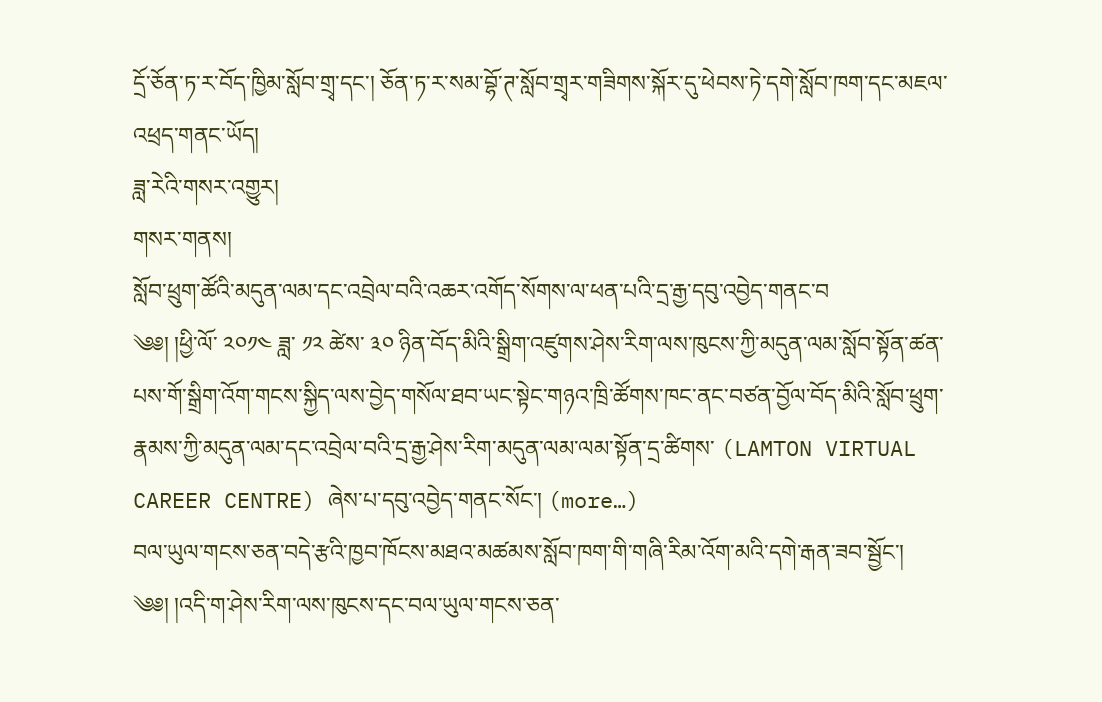དྲོ་ཅོན་ཏ་ར་བོད་ཁྱིམ་སློབ་གྲྭ་དང་། ཅོན་ཏ་ར་སམ་བྷོ་ཊ་སློབ་གྲྭར་གཟིགས་སྐོར་དུ་ཕེབས་ཏེ་དགེ་སློབ་ཁག་དང་མཇལ་འཕྲད་གནང་ཡོད།
ཟླ་རེའི་གསར་འགྱུར།
གསར་གནས།
སློབ་ཕྲུག་ཚོའི་མདུན་ལམ་དང་འབྲེལ་བའི་འཆར་འགོད་སོགས་ལ་ཕན་པའི་དྲ་རྒྱ་དབུ་འབྱེད་གནང་བ
༄༅། །ཕྱི་ལོ་ ༢༠༡༤ ཟླ་ ༡༢ ཚེས་ ༣༠ ཉིན་བོད་མིའི་སྒྲིག་འཛུགས་ཤེས་རིག་ལས་ཁུངས་ཀྱི་མདུན་ལམ་སློབ་སྟོན་ཚན་པས་གོ་སྒྲིག་འོག་གངས་སྐྱིད་ལས་བྱེད་གསོལ་ཐབ་ཡང་སྟེང་གཉའ་ཁྲི་ཚོགས་ཁང་ནང་བཙན་བྱོལ་བོད་མིའི་སློབ་ཕྲུག་རྣམས་ཀྱི་མདུན་ལམ་དང་འབྲེལ་བའི་དྲ་རྒྱ་ཤེས་རིག་མདུན་ལམ་ལམ་སྟོན་དྲ་ཚིགས་ (LAMTON VIRTUAL CAREER CENTRE) ཞེས་པ་དབུ་འབྱེད་གནང་སོང་། (more…)
བལ་ཡུལ་གངས་ཅན་བདེ་རྩའི་ཁྱབ་ཁོངས་མཐའ་མཚམས་སློབ་ཁག་གི་གཞི་རིམ་འོག་མའི་དགེ་རྒན་ཟབ་སྦྱོང་།
༄༅། །འདི་ག་ཤེས་རིག་ལས་ཁུངས་དང་བལ་ཡུལ་གངས་ཅན་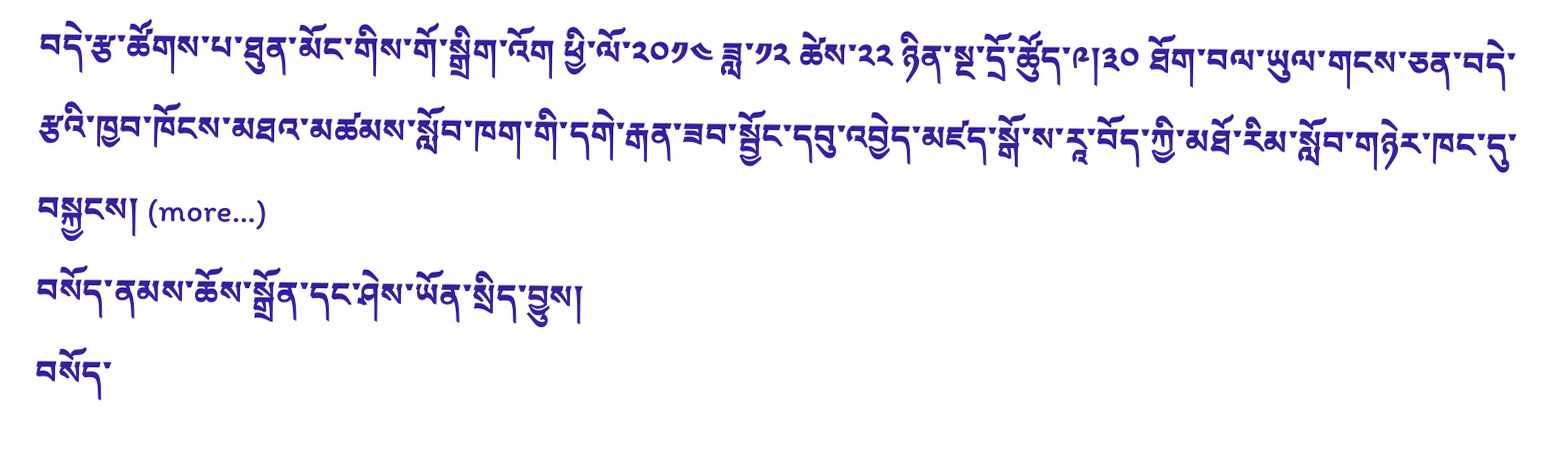བདེ་རྩ་ཚོགས་པ་ཐུན་མོང་གིས་གོ་སྒྲིག་འོག ཕྱི་ལོ་༢༠༡༤ ཟླ་༡༢ ཚེས་༢༢ ཉིན་སྔ་དྲོ་ཚོུད་༩།༣༠ ཐོག་བལ་ཡུལ་གངས་ཅན་བདེ་རྩའི་ཁྱབ་ཁོངས་མཐའ་མཚམས་སློབ་ཁག་གི་དགེ་རྒན་ཟབ་སྦྱོང་དབུ་འབྱེད་མཛད་སྒོ་ས་རཱ་བོད་ཀྱི་མཐོ་རིམ་སློབ་གཉེར་ཁང་དུ་བསྐྱངས། (more…)
བསོད་ནམས་ཆོས་སྒྲོན་དང་ཤེས་ཡོན་སྲིད་བྱུས།
བསོད་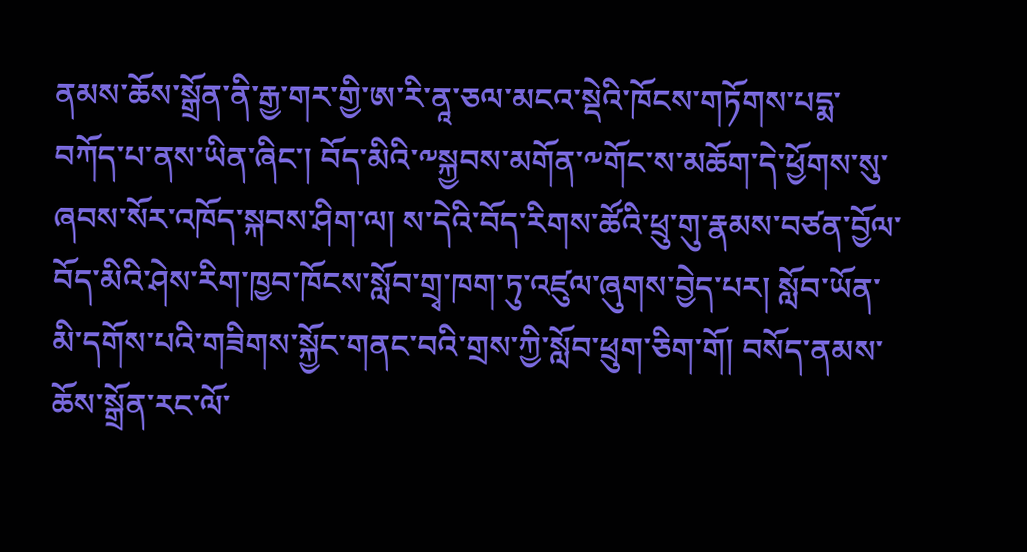ནམས་ཆོས་སྒྲོན་ནི་རྒྱ་གར་གྱི་ཨ་རི་ནཱ་ཅལ་མངའ་སྡེའི་ཁོངས་གཏོགས་པདྨ་བཀོད་པ་ནས་ཡིན་ཞིང་། བོད་མིའི་༸སྐྱབས་མགོན་༸གོང་ས་མཆོག་དེ་ཕྱོགས་སུ་ཞབས་སོར་འཁོད་སྐབས་ཤིག་ལ། ས་དེའི་བོད་རིགས་ཚོའི་ཕྲུ་གུ་རྣམས་བཙན་བྱོལ་བོད་མིའི་ཤེས་རིག་ཁྱབ་ཁོངས་སློབ་གྲྭ་ཁག་ཏུ་འཛུལ་ཞུགས་བྱེད་པར། སློབ་ཡོན་མི་དགོས་པའི་གཟིགས་སྐྱོང་གནང་བའི་གྲས་ཀྱི་སློབ་ཕྲུག་ཅིག་གོ། བསོད་ནམས་ཆོས་སྒྲོན་རང་ལོ་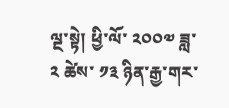ལྔ་སྟེ། ཕྱི་ལོ་ ༢༠༠༧ ཟླ་ ༢ ཚེས་ ༡༣ ཉིན་རྒྱ་གར་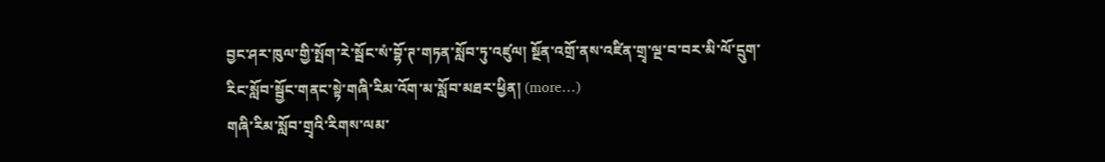བྱང་ཤར་ཁུལ་གྱི་སྤོག་རེ་སྦོང་སཾ་བྷོ་ཊ་གཏན་སློབ་ཏུ་འཛུལ། སྔོན་འགྲོ་ནས་འཛིན་གྲྭ་ལྔ་བ་བར་མི་ལོ་དྲུག་རིང་སློབ་སྦྱོང་གནང་སྟེ་གཞི་རིམ་འོག་མ་སློབ་མཐར་ཕྱིན། (more…)
གཞི་རིམ་སློབ་གྲྭའི་རིགས་ལམ་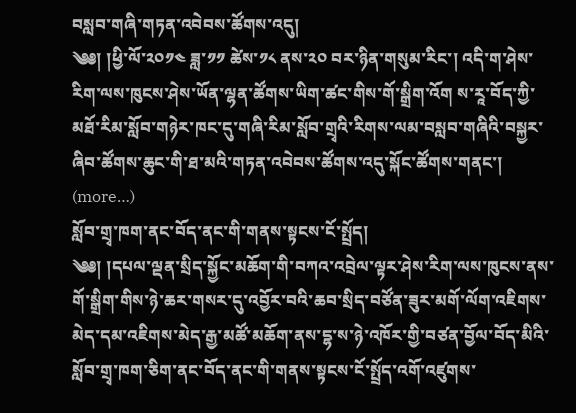བསླབ་གཞི་གཏན་འབེབས་ཚོགས་འདུ།
༄༅། །ཕྱི་ལོ་༢༠༡༤ ཟླ་༡༡ ཚེས་༡༨ ནས་༢༠ བར་ཉིན་གསུམ་རིང་། འདི་ག་ཤེས་རིག་ལས་ཁུངས་ཤེས་ཡོན་ལྷན་ཚོགས་ཡིག་ཚང་གིས་གོ་སྒྲིག་འོག ས་རཱ་བོད་ཀྱི་མཐོ་རིམ་སློབ་གཉེར་ཁང་དུ་གཞི་རིམ་སློབ་གྲྭའི་རིགས་ལམ་བསླབ་གཞིའི་བསྐྱར་ཞིབ་ཚོགས་ཆུང་གི་ཐ་མའི་གཏན་འབེབས་ཚོགས་འདུ་སྐོང་ཚོགས་གནང་། (more…)
སློབ་གྲྭ་ཁག་ནང་བོད་ནང་གི་གནས་སྟངས་ངོ་སྤྲོད།
༄༅། །དཔལ་ལྡན་སྲིད་སྐྱོང་མཆོག་གི་བཀའ་འབྲེལ་ལྟར་ཤེས་རིག་ལས་ཁུངས་ནས་གོ་སྒྲིག་གིས་ཉེ་ཆར་གསར་དུ་འབྱོར་བའི་ཆབ་སྲིད་བཙོན་ཟུར་མགོ་ལོག་འཇིགས་མེད་དམ་འཇིགས་མེད་རྒྱ་མཚོ་མཆོག་ནས་དྷ་ས་ཉེ་འཁོར་གྱི་བཙན་བྱོལ་བོད་མིའི་སློབ་གྲྭ་ཁག་ཅིག་ནང་བོད་ནང་གི་གནས་སྟངས་ངོ་སྤྲོད་འགོ་འཛུགས་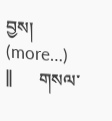བྱས།    (more…)
||      གསལ་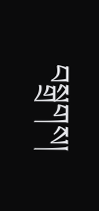བསྒྲགས།